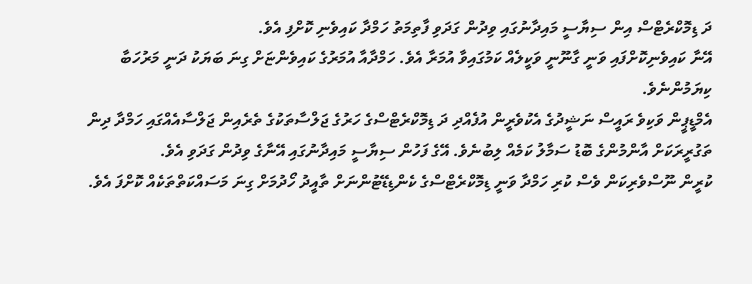ދަ ޑިމޮކްރެޓްސް އިން ސިޔާސީ މައިދާނުގައި ވިދުން ގަދަވި ފާތިމަތު ހަމްދާ ކައިވެނި ކޮށްފި އެވެ.
އޭނާ ކައިވެނިކޮށްފައި ވަނީ ގާނޫނީ ވަކީލެއް ކަމުގައިވާ އުމަރާ އެވެ. ހަމްދާއާ އުމަރުގެ ކައިވެންޏަށް ގިނަ ބަޔަކު ދަނީ މަރުހަބާ ކިޔަމުންނެވެ.
އެމްޑީޕީން ވަކިވެ ރައީސް ނަޝީދުގެ އެކުވެރީން އުފެއްދި ދަ ޑިމޮކްރެޓްސްގެ ހަރުގެ ޖަލްސާތަކުގެ ތެރެއިން ޖަލްސާއެއްގައި ހަމްދާ ދިން ތަގުރީރަކަށް އާންމުންގެ ބޮޑު ސަމާލު ކަމެއް ލިބުނެވެ. އޭގެ ފަހުން ސިޔާސީ މައިދާނުގައި އޭނާގެ ވިދުން ގަދަވި އެވެ.
ކުރީން ނޫސްވެރިކަން ވެސް ކުރި ހަމްދާ ވަނީ ޑިމޮކްރެޓްސްގެ ކެންޑިޑޭޓުންނަށް ތާއީދު ހޯދުމަށް ގިނަ މަސައްކަތްތަކެއް ކޮށްފަ އެވެ.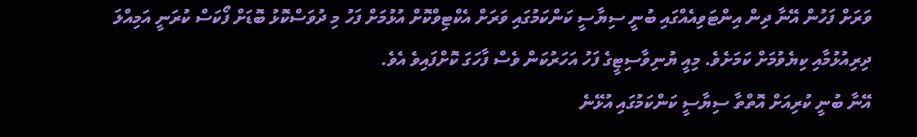ވަރަށް ފަހުން އޭނާ ދިން އިންޓަވިއެއްގައި ބުނީ ސިޔާސީ ކަންކަމުގައި ވަރަށް އެކްޓިވްކޮށް އުޅުމަށް ފަހު މި ދުވަސްކޮޅު ބޮޑަށް ފޯކަސް ކުރަނީ އަމިއްލަ ދިރިއުޅުމާއި ކިޔެވުމަށް ކަމަށެވެ. މިއީ ޔުނިވާސިޓީގެ ފަހު އަހަރުކަން ވެސް ފާހަގަ ކޮށްފައިވެ އެވެ.
އޭނާ ބުނީ ކުރިއަށް އޮތްތާ ސިޔާސީ ކަންކަމުގައި އުޅޭނެ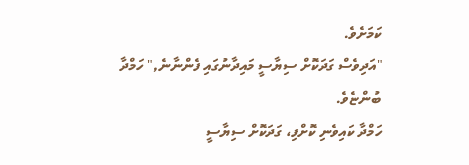ކަމަށެވެ.
"އަދިވެސް ގަދަކޮށް ސިޔާސީ މައިދާނުގައި ފެންނާނެ," ހަމްދާ ބުންޏެވެ.
ހަމްދާ ކައިވެނި ކޮށްފި، ގަދަކޮށް ސިޔާސީ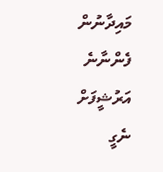މައިދާނުން ފެންނާނެ
އަރުޝީފަށް ނެގީ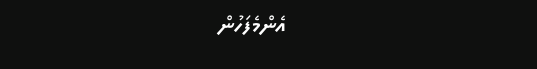އެންމެފަހުން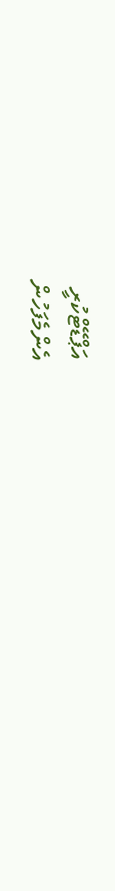އަޕްޑޭޓްކުރީ
އެންމެފަހުން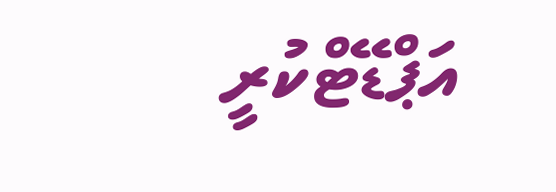އަޕްޑޭޓްކުރީ